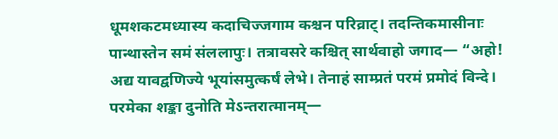धूमशकटमध्यास्य कदाचिज्जगाम कश्चन परिव्राट्। तदन्तिकमासीनाः पान्थास्तेन समं संललापुः। तत्रावसरे कश्चित् सार्थवाहो जगाद— “अहो! अद्य यावद्वणिज्ये भूयांसमुत्कर्षं लेभे। तेनाहं साम्प्रतं परमं प्रमोदं विन्दे। परमेका शङ्का दुनोति मेऽन्तरात्मानम्—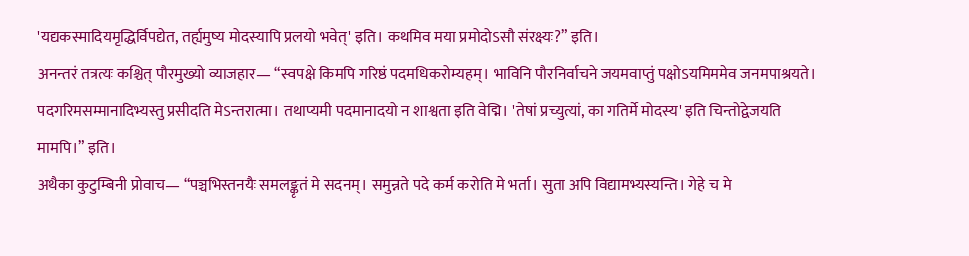'यद्यकस्मादियमृद्धिर्विपद्येत, तर्ह्यमुष्य मोदस्यापि प्रलयो भवेत्' इति। कथमिव मया प्रमोदोऽसौ संरक्ष्यः?” इति।
अनन्तरं तत्रत्यः कश्चित् पौरमुख्यो व्याजहार— “स्वपक्षे किमपि गरिष्ठं पदमधिकरोम्यहम्। भाविनि पौरनिर्वाचने जयमवाप्तुं पक्षोऽयमिममेव जनमपाश्रयते। पदगरिमसम्मानादिभ्यस्तु प्रसीदति मेऽन्तरात्मा। तथाप्यमी पदमानादयो न शाश्वता इति वेद्मि। 'तेषां प्रच्युत्यां, का गतिर्मे मोदस्य' इति चिन्तोद्वेजयति मामपि।” इति।
अथैका कुटुम्बिनी प्रोवाच— “पञ्चभिस्तनयैः समलङ्कृतं मे सदनम्। समुन्नते पदे कर्म करोति मे भर्ता। सुता अपि विद्यामभ्यस्यन्ति। गेहे च मे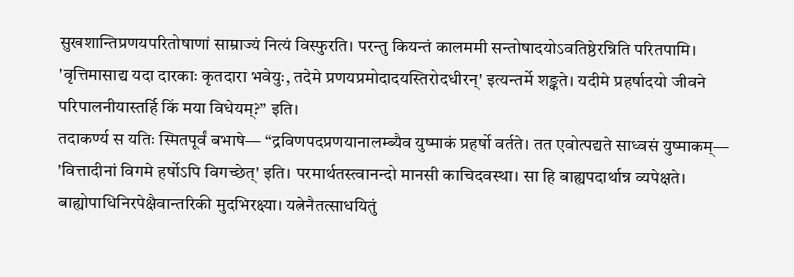सुखशान्तिप्रणयपरितोषाणां साम्राज्यं नित्यं विस्फुरति। परन्तु कियन्तं कालममी सन्तोषादयोऽवतिष्ठेरन्निति परितपामि। 'वृत्तिमासाद्य यदा दारकाः कृतदारा भवेयुः, तदेमे प्रणयप्रमोदादयस्तिरोदधीरन्' इत्यन्तर्मे शङ्कते। यदीमे प्रहर्षादयो जीवने परिपालनीयास्तर्हि किं मया विधेयम्?” इति।
तदाकर्ण्य स यतिः स्मितपूर्वं बभाषे— “द्रविणपदप्रणयानालम्ब्यैव युष्माकं प्रहर्षो वर्तते। तत एवोत्पद्यते साध्वसं युष्माकम्— 'वित्तादीनां विगमे हर्षोऽपि विगच्छेत्' इति। परमार्थतस्त्वानन्दो मानसी काचिदवस्था। सा हि बाह्यपदार्थान्न व्यपेक्षते। बाह्योपाधिनिरपेक्षैवान्तरिकी मुदभिरक्ष्या। यत्नेनैतत्साधयितुं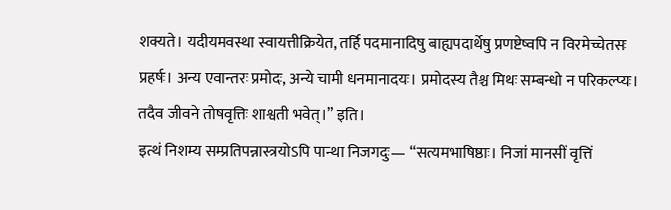शक्यते। यदीयमवस्था स्वायत्तीक्रियेत, तर्हि पदमानादिषु बाह्यपदार्थेषु प्रणष्टेष्वपि न विरमेच्चेतसः प्रहर्षः। अन्य एवान्तरः प्रमोदः, अन्ये चामी धनमानादयः। प्रमोदस्य तैश्च मिथः सम्बन्धो न परिकल्प्यः। तदैव जीवने तोषवृत्तिः शाश्वती भवेत्।” इति।
इत्थं निशम्य सम्प्रतिपन्नास्त्रयोऽपि पान्था निजगदुः— “सत्यमभाषिष्ठाः। निजां मानसीं वृत्तिं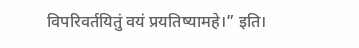विपरिवर्तयितुं वयं प्रयतिष्यामहे।” इति।